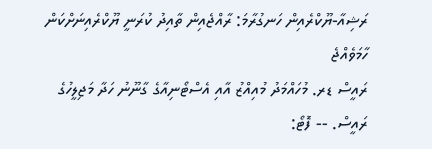ރަޝިއާ-ޔޫކްރެއިން ހަނގުރާމަ: ރާއްޖެއިން ތާއިދު ކުރަނީ ޔޫކްރެއިނަށްކަން ހާމަވެއްޖެ
ރައީސް ޑރ. މުހައްމަދު މުއިއްޒު އާއި އެސްޓޯނިއާގެ ގާނޫނު ހަދާ މަޖިލީހުގެ ރައީސް. -- ފޮޓޯ: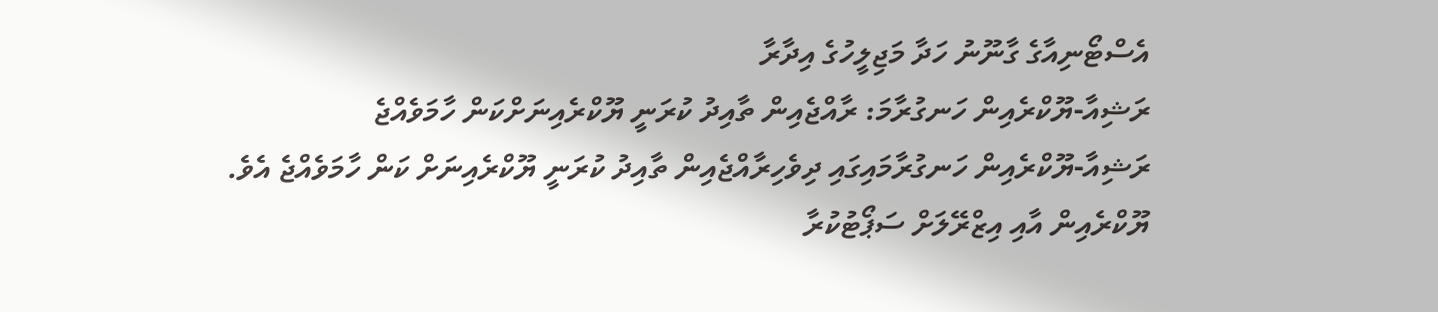އެސްޓޯނިއާގެ ގާނޫނު ހަދާ މަޖިލީހުގެ އިދާރާ
ރަޝިއާ-ޔޫކްރެއިން ހަނގުރާމަ: ރާއްޖެއިން ތާއިދު ކުރަނީ ޔޫކްރެއިނަށްކަން ހާމަވެއްޖެ
ރަޝިއާ-ޔޫކްރެއިން ހަނގުރާމައިގައި ދިވެހިރާއްޖެއިން ތާއިދު ކުރަނީ ޔޫކްރެއިނަށް ކަން ހާމަވެއްޖެ އެވެ.
ޔޫކްރެއިން އާއި އިޒްރޭލަށް ސަޕޯޓުކުރާ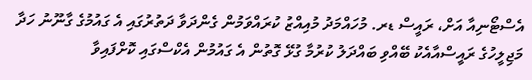އެސްޓޯނިއާ އަށް، ރައީސް ޑރ. މުހައްމަދު މުއިއްޒު ކުރައްވަމުން ގެންދަވާ ދަތުރުގައި އެ ގައުމުގެ ގާނޫނު ހަދާ މަޖިލީހުގެ ރައީސްއާއެކު ބޭއްވި ބައްދަލު ކުރުމާ ގުޅޭ ގޮތުން އެ ގައުމުން އެކްސްގައި ކޮށްފައިވާ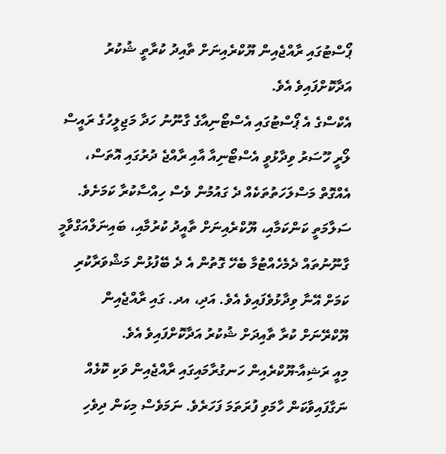ޕޯސްޓުގައި ރާއްޖެއިން ޔޫކްރެއިނަށް ތާއިދު ކުރާތީ ޝުކުރު އަދާކޮށްފައިވެ އެވެ.
އެކްސްގެ އެ ޕޯސްޓުގައި އެސްޓޯނިއާގެ ގާނޫނު ހަދާ މަޖިލީހުގެ ރައީސް ލޯރީ ހޫސަރު ވިދާޅުވީ އެސްޓޯނިއާ އާއި ރާއްޖެ ދުރުގައި އޮތަސް، އެއްގޮތް މަސްލަހަތުތަކެއް ދެ ގައުމުން ވެސް ހިއްސާކުރާ ކަމަށެވެ.
ސަލާމަތީ ކަންކަމާއި، ޔޫކްރެއިނަށް ތާއީދު ކުރުމާއި، ބައިނަލްއަގްވާމީ ގާނޫނުތައް ދެމެހެއްޓުމާ ބެހޭ ގޮތުން އެ ދެ ބޭފުޅުން މަޝްވަރާކުރި ކަމަށް އޭނާ ވިދާޅުވެފައިވެ އެވެ. އަދި، އދ. ގައި ރާއްޖެއިން ޔޫކްރޭނަށް ކުރާ ތާއިދަށް ޝުކުރު އަދާކޮށްފައިވެ އެވެ.
މިއީ ރަޝިއާ-ޔޫކްރެއިން ހަނގުރާމައިގައި ރާއްޖެއިން ވަކި ކޮޅެއް ނަގާފައިވާކަން ހާމަވި ފުރަތަމަ ފަހަރެވެ. ނަމަވެސް މިކަން ދިވެހި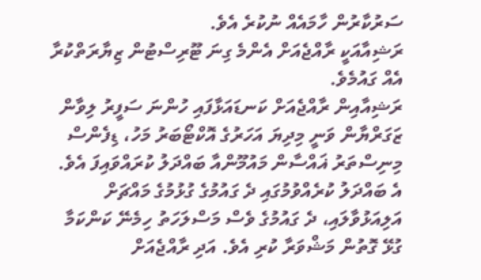ސަރުކާރުން ހާމައެއް ނުކުރެ އެވެ.
ރަޝިއާއަކީ ރާއްޖެއަށް އެންމެ ގިނަ ޓޫރިސްޓުން ޒިޔާރަތްކުރާ އެއް ގައުމެވެ.
ރަޝިއާއިން ރާއްޖެއަށް ކަނޑައަޅާފައި ހުންނަ ސަފީރު ލިވާން ޒަގަރްޔާން ވަނީ މިދިޔަ އަހަރުގެ އޮކްޓޯބަރު މަހު، ޑިފެންސް މިނިސްތަރު ޣައްސާން މައުމޫންއާ ބައްދަލު ކުރައްވައިފަ އެވެ.
އެ ބައްދަލު ކުރެއްވުމުގައި ދެ ގައުމުގެ ގުޅުމުގެ މައްޗަށް އަލިއަޅުވާލައި، ދެ ގައުމުގެ ވެސް މަސްލަހަތު ހިމެނޭ ކަންކަމާ ގުޅޭ ގޮތުން މަޝްވަރާ ކުރި އެވެ. އަދި ރާއްޖެއަށް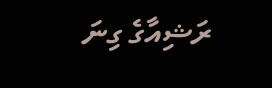ރަޝިއާގެ ގިނަ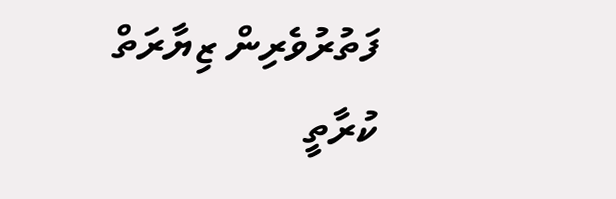ފަތުރުވެރިން ޒިޔާރަތް ކުރާތީ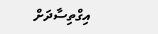އިގްތިސާދަށް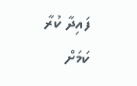ފައިދާ ކުރާ ކަމަށް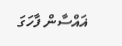ޣައްސާން ފާހަގަ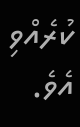ކުރެއްވި އެވެ.